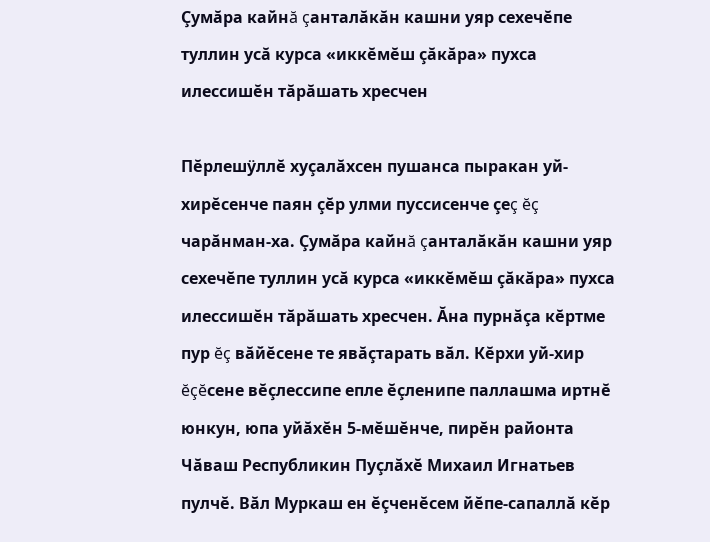Çумăра кайнă çанталăкăн кашни уяр сехечĕпе туллин усă курса «иккĕмĕш çăкăра» пухса илессишĕн тăрăшать хресчен

Пĕрлешÿллĕ хуçалăхсен пушанса пыракан уй-хирĕсенче паян çĕр улми пуссисенче çеç ĕç чарăнман-ха. Çумăра кайнă çанталăкăн кашни уяр сехечĕпе туллин усă курса «иккĕмĕш çăкăра» пухса илессишĕн тăрăшать хресчен. Ăна пурнăçа кĕртме пур ĕç вăйĕсене те явăçтарать вăл. Кĕрхи уй-хир ĕçĕсене вĕçлессипе епле ĕçленипе паллашма иртнĕ юнкун, юпа уйăхĕн 5-мĕшĕнче, пирĕн районта Чăваш Республикин Пуçлăхĕ Михаил Игнатьев пулчĕ. Вăл Муркаш ен ĕçченĕсем йĕпе-сапаллă кĕр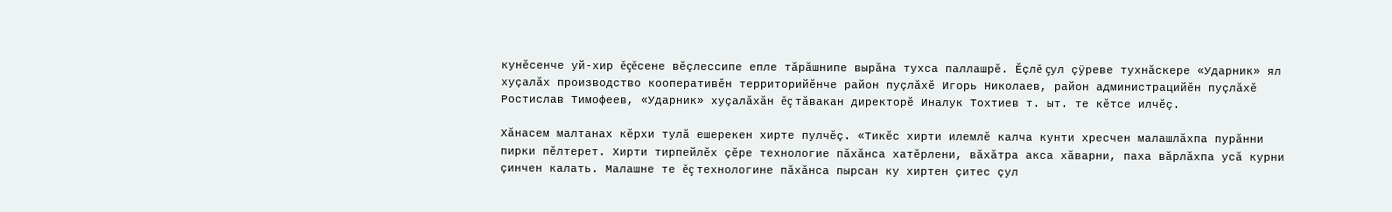кунĕсенче уй-хир ĕçĕсене вĕçлессипе епле тăрăшнипе вырăна тухса паллашрĕ. Ĕçлĕ çул çÿреве тухнăскере «Ударник» ял хуçалăх производство кооперативĕн территорийĕнче район пуçлăхĕ Игорь Николаев, район администрацийĕн пуçлăхĕ Ростислав Тимофеев, «Ударник» хуçалăхăн ĕç тăвакан директорĕ Иналук Тохтиев т. ыт. те кĕтсе илчĕç.

Хăнасем малтанах кĕрхи тулă ешерекен хирте пулчĕç. «Тикĕс хирти илемлĕ калча кунти хресчен малашлăхпа пурăнни пирки пĕлтерет. Хирти тирпейлĕх çĕре технологие пăхăнса хатĕрлени, вăхăтра акса хăварни, паха вăрлăхпа усă курни çинчен калать. Малашне те ĕç технологине пăхăнса пырсан ку хиртен çитес çул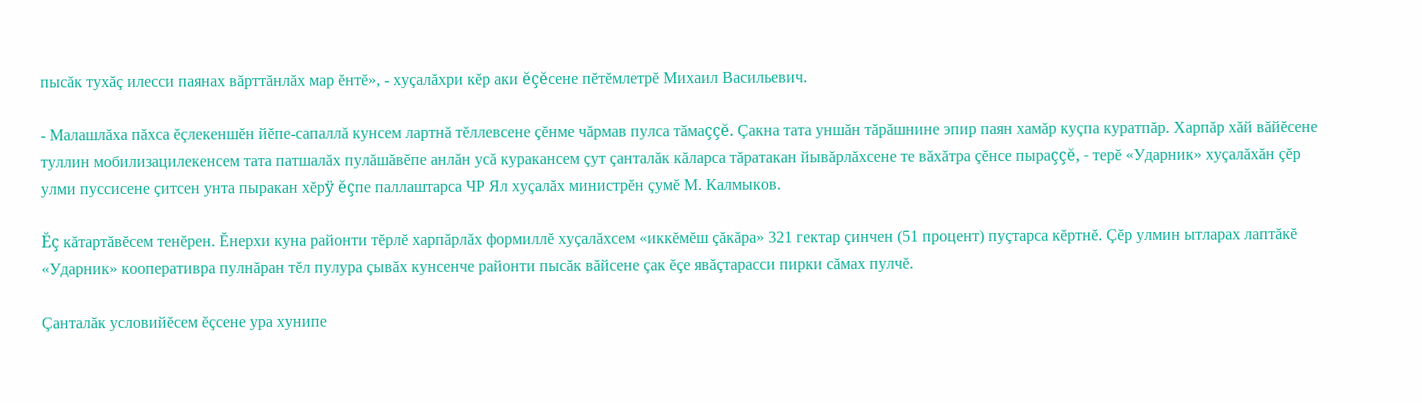пысăк тухăç илесси паянах вăрттăнлăх мар ĕнтĕ», - хуçалăхри кĕр аки ĕçĕсене пĕтĕмлетрĕ Михаил Васильевич.

- Малашлăха пăхса ĕçлекеншĕн йĕпе-сапаллă кунсем лартнă тĕллевсене çĕнме чăрмав пулса тăмаççĕ. Çакна тата уншăн тăрăшнине эпир паян хамăр куçпа куратпăр. Харпăр хăй вăйĕсене туллин мобилизацилекенсем тата патшалăх пулăшăвĕпе анлăн усă куракансем çут çанталăк кăларса тăратакан йывăрлăхсене те вăхăтра çĕнсе пыраççĕ, - терĕ «Ударник» хуçалăхăн çĕр улми пуссисене çитсен унта пыракан хĕрÿ ĕçпе паллаштарса ЧР Ял хуçалăх министрĕн çумĕ М. Калмыков.

Ĕç кăтартăвĕсем тенĕрен. Ĕнерхи куна районти тĕрлĕ харпăрлăх формиллĕ хуçалăхсем «иккĕмĕш çăкăра» 321 гектар çинчен (51 процент) пуçтарса кĕртнĕ. Çĕр улмин ытларах лаптăкĕ «Ударник» кооперативра пулнăран тĕл пулура çывăх кунсенче районти пысăк вăйсене çак ĕçе явăçтарасси пирки сăмах пулчĕ.

Çанталăк условийĕсем ĕçсене ура хунипе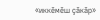«иккĕмĕш çăкăр»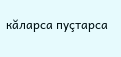кăларса пуçтарса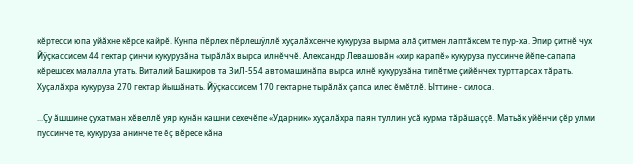кĕртесси юпа уйăхне кĕрсе кайрĕ. Кунпа пĕрлех пĕрлешÿллĕ хуçалăхсенче кукуруза вырма алă çитмен лаптăксем те пур-ха. Эпир çитнĕ чух Йÿçкассисем 44 гектар çинчи кукурузăна тырăлăх вырса илнĕччĕ. Александр Левашовăн «хир карапĕ» кукуруза пуссинче йĕпе-сапапа кĕрешсех малалла утать. Виталий Башкиров та ЗиЛ-554 автомашинăпа вырса илнĕ кукурузăна типĕтме çийĕнчех турттарсах тăрать. Хуçалăхра кукуруза 270 гектар йышăнать. Йÿçкассисем 170 гектарне тырăлăх çапса илес ĕмĕтлĕ. Ыттине - силоса.

...Çу ăшшине çухатман хĕвеллĕ уяр кунăн кашни сехечĕпе «Ударник» хуçалăхра паян туллин усă курма тăрăшаççĕ. Матьăк уйĕнчи çĕр улми пуссинче те, кукуруза анинче те ĕç вĕресе кăна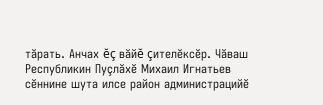тăрать. Анчах ĕç вăйĕ çителĕксĕр. Чăваш Республикин Пуçлăхĕ Михаил Игнатьев сĕннине шута илсе район администрацийĕ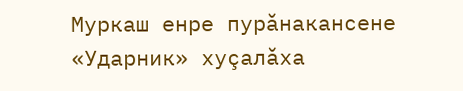Муркаш енре пурăнакансене «Ударник» хуçалăха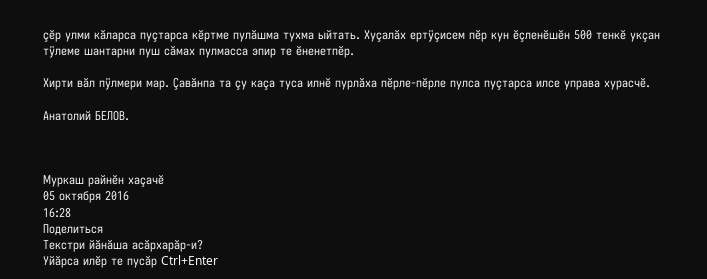çĕр улми кăларса пуçтарса кĕртме пулăшма тухма ыйтать. Хуçалăх ертÿçисем пĕр кун ĕçленĕшĕн 500 тенкĕ укçан тÿлеме шантарни пуш сăмах пулмасса эпир те ĕненетпĕр.

Хирти вăл пÿлмери мар. Çавăнпа та çу каçа туса илнĕ пурлăха пĕрле-пĕрле пулса пуçтарса илсе управа хурасчĕ.

Анатолий БЕЛОВ.



Муркаш райнĕн хаçачĕ
05 октября 2016
16:28
Поделиться
Текстри йӑнӑша асӑрхарӑр-и?
Уйӑрса илӗр те пусӑр Ctrl+Enter